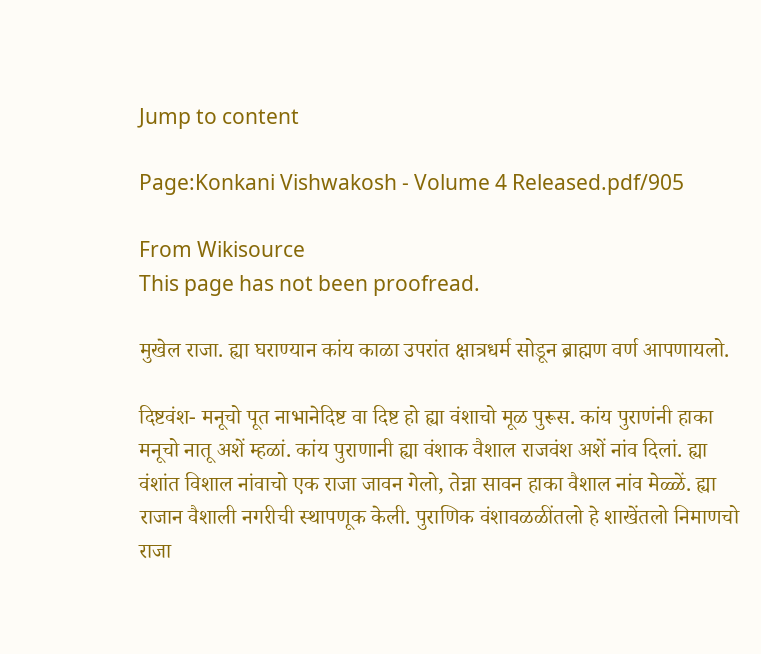Jump to content

Page:Konkani Vishwakosh - Volume 4 Released.pdf/905

From Wikisource
This page has not been proofread.

मुखेल राजा. ह्या घराण्यान कांय काळा उपरांत क्षात्रधर्म सोडून ब्राह्मण वर्ण आपणायलो.

दिष्टवंश- मनूचो पूत नाभानेदिष्ट वा दिष्ट हो ह्या वंशाचो मूळ पुरूस. कांय पुराणंनी हाका मनूचो नातू अशें म्हळां. कांय पुराणानी ह्या वंशाक वैशाल राजवंश अशें नांव दिलां. ह्या वंशांत विशाल नांवाचो एक राजा जावन गेलो, तेन्ना सावन हाका वैशाल नांव मेळ्ळें. ह्या राजान वैशाली नगरीची स्थापणूक केली. पुराणिक वंशावळळींतलो हे शाखेंतलो निमाणचो राजा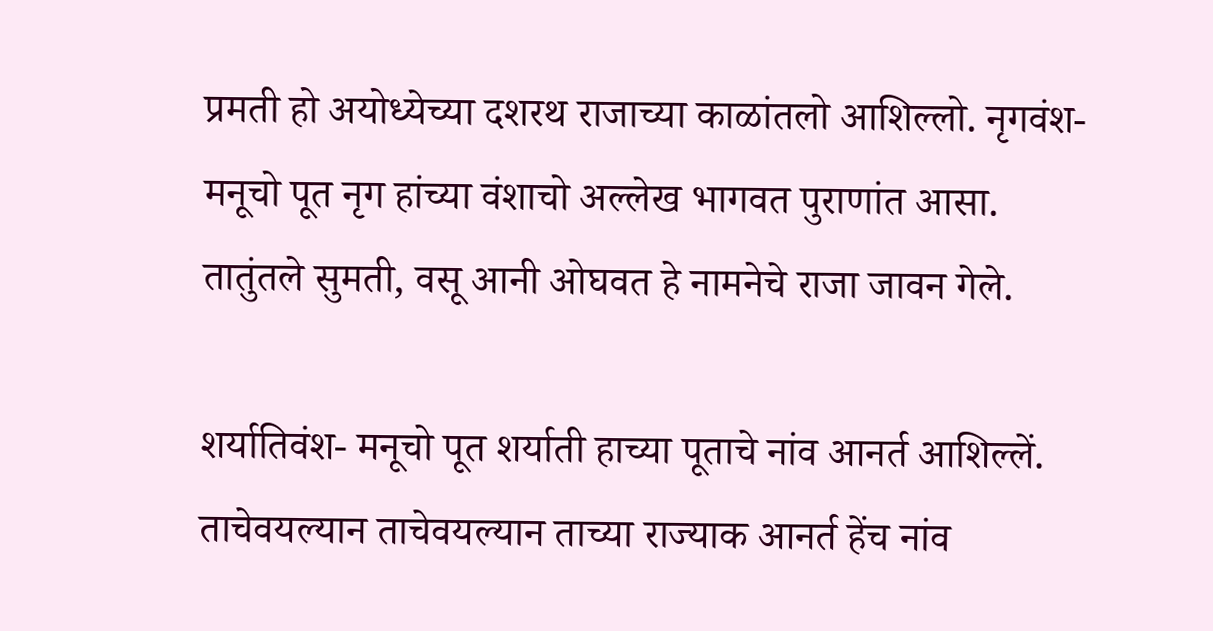प्रमती हो अयोध्येच्या दशरथ राजाच्या काळांतलो आशिल्लो. नृगवंश- मनूचो पूत नृग हांच्या वंशाचो अल्लेख भागवत पुराणांत आसा. तातुंतले सुमती, वसू आनी ओघवत हे नामनेचे राजा जावन गेले.

शर्यातिवंश- मनूचो पूत शर्याती हाच्या पूताचे नांव आनर्त आशिल्लें. ताचेवयल्यान ताचेवयल्यान ताच्या राज्याक आनर्त हेंच नांव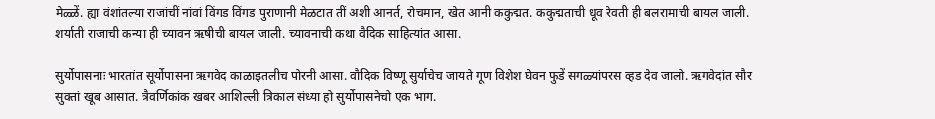मेळ्ळें. ह्या वंशांतल्या राजांचीं नांवां विंगड विंगड पुराणानी मेळटात तीं अशी आनर्त, रोचमान, खेत आनी ककुद्मत. ककुद्मताची धूव रेवती ही बलरामाची बायल जाली. शर्याती राजाची कन्या ही च्यावन ऋषीची बायल जाली. च्यावनाची कथा वैदिक साहित्यांत आसा.

सुर्योपासनाः भारतांत सूर्योपासना ऋगवेद काळाइतलीच पोरनी आसा. वौदिक विष्णू सुर्याचेच जायते गूण विशेश घेवन फुडें सगळ्यांपरस व्हड देव जालो. ऋगवेदांत सौर सुक्तां खूब आसात. त्रैवर्णिकांक खबर आशिल्ली त्रिकाल संध्या हो सुर्योपासनेचो एक भाग.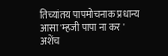तिच्यांतय पापमोचनाक प्रधान्य आसा 'म्हजी पापा ना कर ' अशेंच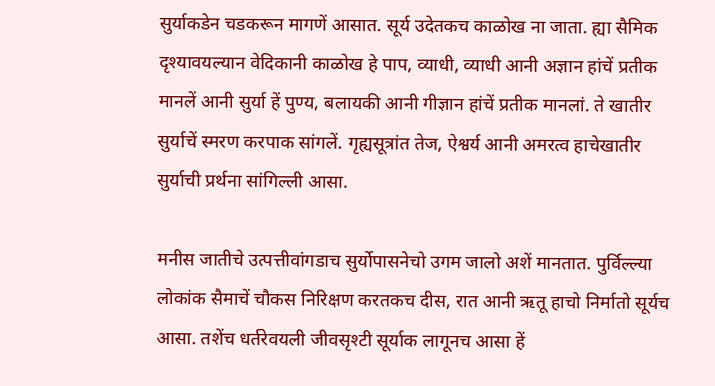सुर्याकडेन चडकरून मागणें आसात. सूर्य उदेतकच काळोख ना जाता. ह्या सैमिक दृश्यावयल्यान वेदिकानी काळोख हे पाप, व्याधी, व्याधी आनी अज्ञान हांचें प्रतीक मानलें आनी सुर्या हें पुण्य, बलायकी आनी गीज्ञान हांचें प्रतीक मानलां. ते खातीर सुर्याचें स्मरण करपाक सांगलें. गृह्यसूत्रांत तेज, ऐश्वर्य आनी अमरत्व हाचेखातीर सुर्याची प्रर्थना सांगिल्ली आसा.

मनीस जातीचे उत्पत्तीवांगडाच सुर्योपासनेचो उगम जालो अशें मानतात. पुर्विल्ल्या लोकांक सैमाचें चौकस निरिक्षण करतकच दीस, रात आनी ऋतू हाचो निर्मातो सूर्यच आसा. तशेंच धर्तरेवयली जीवसृश्टी सूर्याक लागूनच आसा हें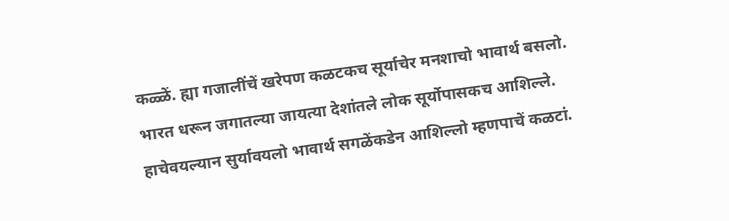कळ्ळें. ह्या गजालींचें खरेपण कळटकच सूर्याचेर मनशाचो भावार्थ बसलो. भारत धरून जगातल्या जायत्या देशांतले लोक सूर्योपासकच आशिल्ले. हाचेवयल्यान सुर्यावयलो भावार्थ सगळेंकडेन आशिल्लो म्हणपाचें कळटां.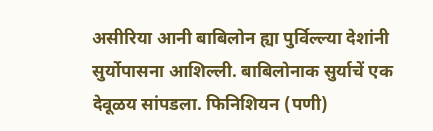असीरिया आनी बाबिलोन ह्या पुर्विल्ल्या देशांनी सुर्योपासना आशिल्ली. बाबिलोनाक सुर्याचें एक देवूळय सांपडला. फिनिशियन (पणी)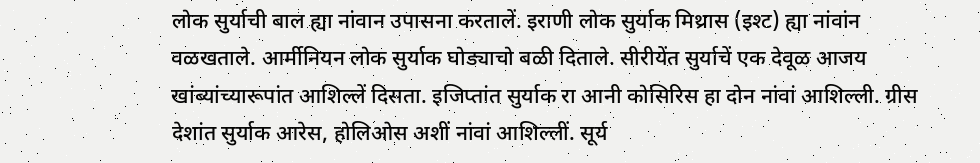लोक सुर्याची बाल ह्या नांवान उपासना करतालें. इराणी लोक सुर्याक मिथ्रास (इश्ट) ह्या नांवांन वळखताले. आर्मीनियन लोक सुर्याक घोड्याचो बळी दिताले. सीरीयेंत सुर्याचें एक देवूळ आजय खांब्यांच्यारूपांत आशिल्लें दिसता. इजिप्तांत सुर्याक रा आनी कोसिरिस हा दोन नांवां आशिल्ली. ग्रीस देशांत सुर्याक आरेस, होलिओस अशीं नांवां आशिल्लीं. सूर्य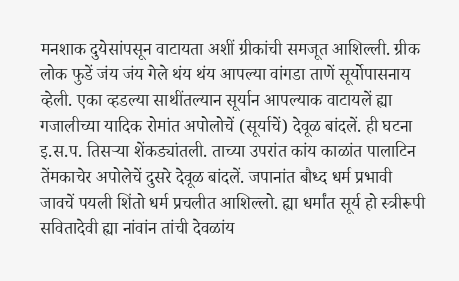मनशाक दुयेसांपसून वाटायता अशीं ग्रीकांची समजूत आशिल्ली. ग्रीक लोक फुडें जंय जंय गेले थंय थंय आपल्या वांगडा ताणें सूर्योपासनाय व्हेली. एका व्हडल्या साथींतल्यान सूर्यान आपल्याक वाटायलें ह्या गजालीच्या यादिक रोमांत अपोलोचें (सूर्याचें) देवूळ बांदलें. ही घटना इ.स.प. तिसऱ्या शेंकड्यांतली. ताच्या उपरांत कांय काळांत पालाटिन तेंमकाचेर अपोलेचें दुसरे देवूळ बांदलें. जपानांत बौध्द धर्म प्रभावी जावचें पयली शिंतो धर्म प्रचलीत आशिल्लो. ह्या धर्मांत सूर्य हो स्त्रीरूपी सवितादेवी ह्या नांवांन तांची देवळांय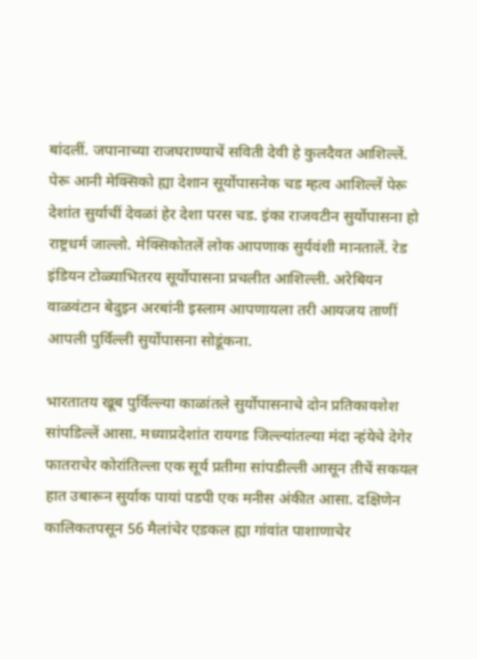बांदलीं. जपानाच्या राजघराण्याचें सविती देवी हे कुलदैवत आशिल्लें. पेरू आनी मेक्सिको ह्या देशान सूर्योपासनेक चड म्हत्व आशिल्लें पेरू देशांत सुर्याचीं देवळां हेर देशा परस चड. इंका राजवटीन सुर्योपासना हो राष्ट्रधर्म जाल्लो. मेक्सिकोतलें लोक आपणाक सुर्यवंशी मानतालें. रेड इंडियन टोळ्याभितरय सूर्योपासना प्रचलीत आशिल्ली. अरेबियन वाळवंटान बेदुइन अरबांनी इस्लाम आपणायला तरी आयजय ताणीं आपली पुर्विल्ली सुर्योपासना सोडूंकना.

भारतातय खूब पुर्विल्ल्या काळांतले सुर्योपासनाचे दोन प्रतिकावशेश सांपडिल्लें आसा. मध्याप्रदेशांत रायगड जिल्ल्यांतल्या मंदा न्हंयेचे देगेर फातराचेर कोरांतिल्ला एक सूर्य प्रतीमा सांपडील्ली आसून तीचें सकयल हात उबारून सुर्याक पायां पडपी एक मनीस अंकीत आसा. दक्षिणेन कालिकतपसून 56 मैलांचेर एडकल ह्या गांवांत पाशाणाचेर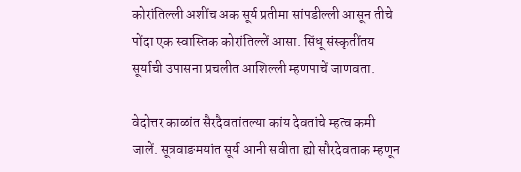कोरांतिल्ली अशींच अक सूर्य प्रतीमा सांपडील्ली आसून तीचे पोंदा एक स्वास्तिक कोरांतिल्लें आसा. सिंधू संस्कृतींतय सूर्याची उपासना प्रचलीत आशिल्ली म्हणपाचें जाणवता.

वेदोत्तर काळांत सैरदैवतांतल्या कांय देवतांचे म्हत्व कमी जालें. सूत्रवाङमयांत सूर्य आनी सवीता ह्यो सौरदेवताक म्हणून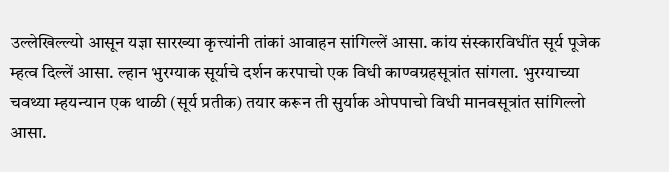उल्लेखिल्ल्यो आसून यज्ञा सारख्या कृत्त्यांनी तांकां आवाहन सांगिल्लें आसा. कांय संस्कारविधींत सूर्य पूजेक म्हत्व दिल्लें आसा. ल्हान भुरग्याक सूर्याचे दर्शन करपाचो एक विधी काण्वग्रहसूत्रांत सांगला. भुरग्याच्या चवथ्या म्हयन्यान एक थाळी (सूर्य प्रतीक) तयार करून ती सुर्याक ओपपाचो विधी मानवसूत्रांत सांगिल्लो आसा.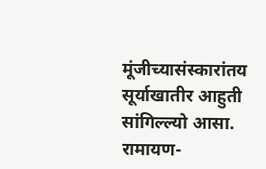मूंजीच्यासंस्कारांतय सूर्याखातीर आहुती सांगिल्ल्यो आसा. रामायण-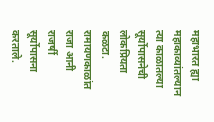महाभारत ह्या महाकाव्यांतल्यान त्या काळातल्या सूर्योपासनेची लोकप्रियता कळटा. रामायणकाळांत राजा आनी राजर्षी सूर्योपासना करताले.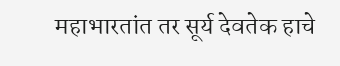महाभारतांत तर सूर्य देवतेक हाचे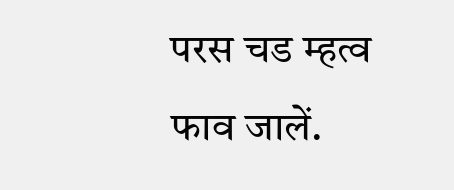परस चड म्हत्व फाव जालें.